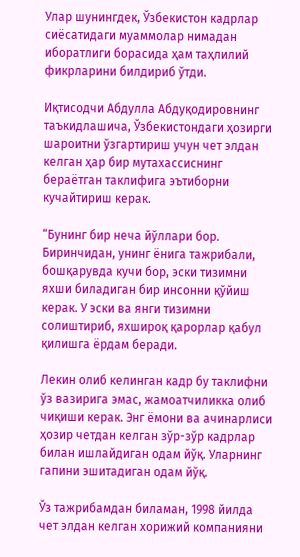Улар шунингдек, Ўзбекистон кадрлар сиёсатидаги муаммолар нимадан иборатлиги борасида ҳам таҳлилий фикрларини билдириб ўтди.

Иқтисодчи Абдулла Абдуқодировнинг таъкидлашича, Ўзбекистондаги ҳозирги шароитни ўзгартириш учун чет элдан келган ҳар бир мутахассиснинг бераётган таклифига эътиборни кучайтириш керак.

“Бунинг бир неча йўллари бор. Биринчидан, унинг ёнига тажрибали, бошқарувда кучи бор, эски тизимни яхши биладиган бир инсонни қўйиш керак. У эски ва янги тизимни солиштириб, яхшироқ қарорлар қабул қилишга ёрдам беради.

Лекин олиб келинган кадр бу таклифни ўз вазирига эмас, жамоатчиликка олиб чиқиши керак. Энг ёмони ва ачинарлиси ҳозир четдан келган зўр-зўр кадрлар билан ишлайдиган одам йўқ. Уларнинг гапини эшитадиган одам йўқ.

Ўз тажрибамдан биламан, 1998 йилда чет элдан келган хорижий компанияни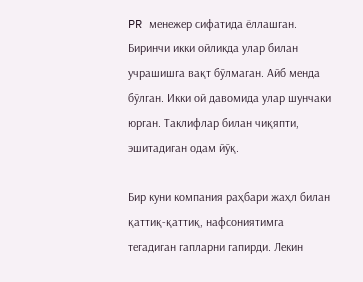PR менежер сифатида ёллашган. Биринчи икки ойликда улар билан учрашишга вақт бўлмаган. Айб менда бўлган. Икки ой давомида улар шунчаки юрган. Таклифлар билан чиқяпти, эшитадиган одам йўқ.

Бир куни компания раҳбари жаҳл билан қаттиқ-қаттиқ, нафсониятимга тегадиган гапларни гапирди. Лекин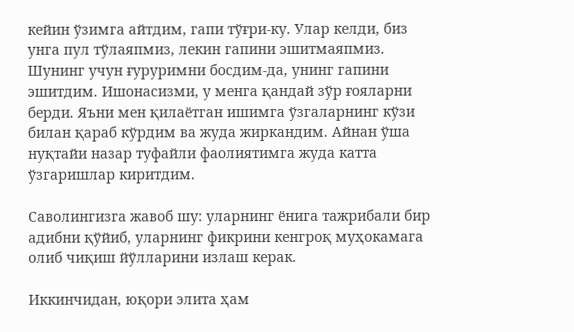кейин ўзимга айтдим, гапи тўғри-ку. Улар келди, биз унга пул тўлаяпмиз, лекин гапини эшитмаяпмиз. Шунинг учун ғуруримни босдим-да, унинг гапини эшитдим. Ишонасизми, у менга қандай зўр ғояларни берди. Яъни мен қилаётган ишимга ўзгаларнинг кўзи билан қараб кўрдим ва жуда жиркандим. Айнан ўша нуқтайи назар туфайли фаолиятимга жуда катта ўзгаришлар киритдим.

Саволингизга жавоб шу: уларнинг ёнига тажрибали бир адибни қўйиб, уларнинг фикрини кенгроқ муҳокамага олиб чиқиш йўлларини излаш керак.

Иккинчидан, юқори элита ҳам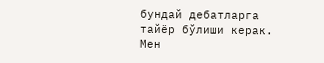бундай дебатларга тайёр бўлиши керак. Мен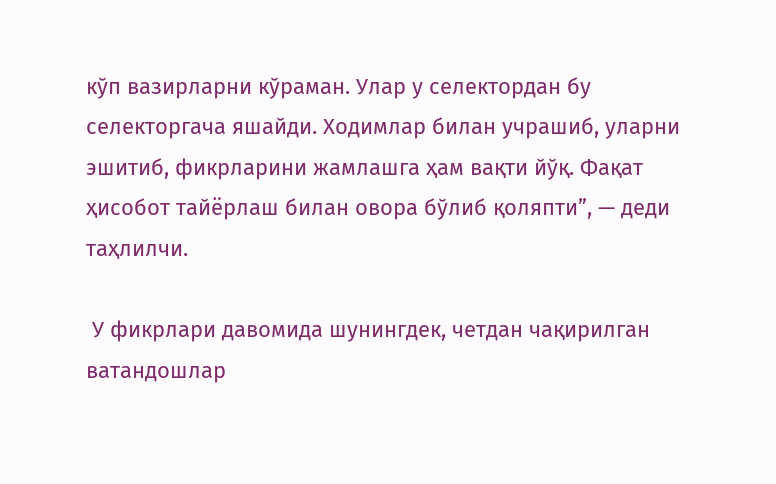кўп вазирларни кўраман. Улар у селектордан бу селекторгача яшайди. Ходимлар билан учрашиб, уларни эшитиб, фикрларини жамлашга ҳам вақти йўқ. Фақат ҳисобот тайёрлаш билан овора бўлиб қоляпти”, — деди таҳлилчи.

 У фикрлари давомида шунингдек, четдан чақирилган ватандошлар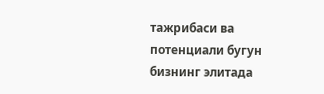тажрибаси ва потенциали бугун бизнинг элитада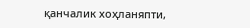қанчалик хоҳланяпти,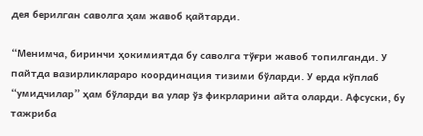дея берилган саволга ҳам жавоб қайтарди.

“Менимча, биринчи ҳокимиятда бу саволга тўғри жавоб топилганди. У пайтда вазирликлараро координация тизими бўларди. У ерда кўплаб “умидчилар” ҳам бўларди ва улар ўз фикрларини айта оларди. Афсуски, бу тажриба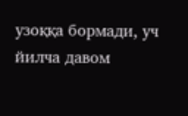узоққа бормади, уч йилча давом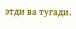этди ва тугади.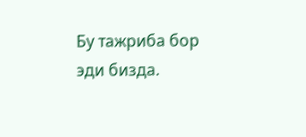Бу тажриба бор эди бизда.